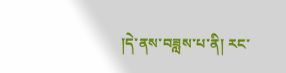།དེ་ནས་བཟླས་པ་ནི། རང་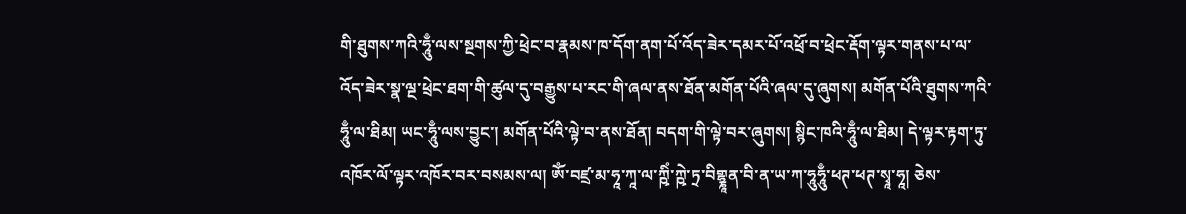གི་ཐུགས་ཀའི་ཧཱུྃ་ལས་སྔགས་ཀྱི་ཕྲེང་བ་རྣམས་ཁ་དོག་ནག་པོ་འོད་ཟེར་དམར་པོ་འཕྲོ་བ་ཕྲེང་རྡོག་ལྟར་གནས་པ་ལ་འོད་ཟེར་སྣ་ལྔ་ཕྲེང་ཐག་གི་ཚུལ་དུ་བརྒྱུས་པ་རང་གི་ཞལ་ནས་ཐོན་མགོན་པོའི་ཞལ་དུ་ཞུགས། མགོན་པོའི་ཐུགས་ཀའི་ཧཱུྃ་ལ་ཐིམ། ཡང་ཧཱུྃ་ལས་བྱུང་། མགོན་པོའི་ལྟེ་བ་ནས་ཐོན། བདག་གི་ལྟེ་བར་ཞུགས། སྙིང་ཁའི་ཧཱུྃ་ལ་ཐིམ། དེ་ལྟར་རྟག་ཏུ་འཁོར་ལོ་ལྟར་འཁོར་བར་བསམས་ལ། ཨོཾ་བཛྲ་མ་ཧཱ་ཀཱ་ལ་ཀྵིཾ་ཀྵེ་ཏྲ་བིགྷྣཱན་བི་ན་ཡ་ཀ་ཧཱུཧཱུྃ་ཕཊ་ཕཊ་སྭཱ་ཧཱ། ཅེས་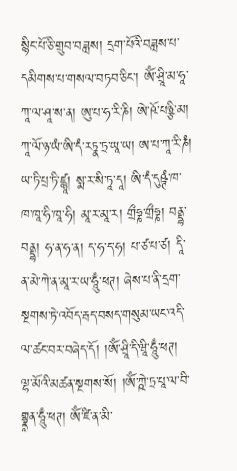སྙིང་པོ་ཅི་གྲུབ་བཟླས། དྲག་པོའི་བཟླས་པ་དམིགས་པ་གསལ་བཏབ་ཅིང་། ཨོཾ་ཤྲཱི་མ་ཧཱ་ཀཱ་ལ་ཤཱ་ས་ན། ཨུ་པ་ཧ་རི་ཎི། ཨེ་ཥོ་པཉྩི་མ། ཀཱ་ལོ་ཉ་ཡཾ་ཨི་དཾ་རཏྣ་ཏྲ་ཡཱ་ཡ། ཨ་པ་ཀཱ་རི་ཎཾ། ཡ་ཏི་པྲ་ཏི་ཛྙཱ། སྨ་ར་སི་ཏཱ་དཱ། ཨི་དཾ་དུཥྚཾ་ཁ་ཁ་ཁཱ་ཧི་ཁཱ་ཧི། མཱ་ར་མཱ་ར། གྲྀཧྞ་གྲྀཧྞ། བནྡྷ་བནྡྷ། ཧ་ན་ཧ་ན། ད་ཧ་ད་ཧ། པ་ཙ་པ་ཙ། དཱི་ན་མེ་ཀེ་ན་མཱ་ར་ཡ་ཧཱུྃ་ཕཊ། ཞེས་པ་ནི་དྲག་སྔགས་ཏེ་འབོད་རྦད་བསད་གསུམ་ཡང་འདི་ལ་ཚང་བར་བཞེད་དོ། །ཨོཾ་ཤྲཱི་དི་ཝཱི་ཧཱུྃ་ཕཊ། ལྷ་མོའི་མཚན་སྔགས་སོ། །ཨོཾ་ཀྵེ་ཏྲ་པཱ་ལ་བི་གྷྣཱན་ཧཱུྃ་ཕཊ། ཨོཾ་ཛི་ན་མི་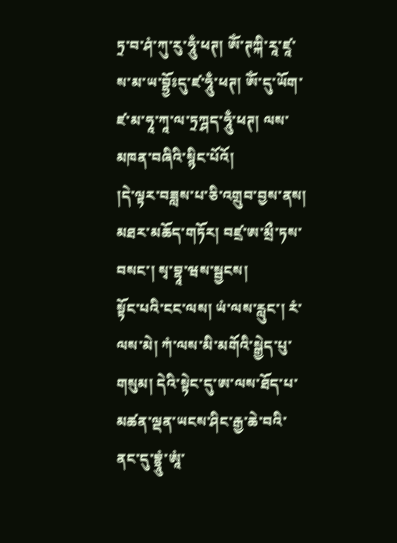ཏྲ་བ་ཤཾ་ཀུ་རུ་ཧཱུྃ་ཕཊ། ཨོཾ་ཊཀྐི་རཱ་ཛཱ་ས་མ་ཡ་བྷྱོཿདུ་ཛ་ཧཱུྃ་ཕཊ། ཨོཾ་དུ་ཡོག་ཛ་མ་ཧཱ་ཀཱ་ལ་ཏྲཀྴད་ཧཱུྃ་ཕཊ། ལས་མཁན་བཞིའི་སྙིང་པོའོ།
།དེ་ལྟར་བཟླས་པ་ཅི་འགྲུབ་བྱས་ནས། མཐར་མཆོད་གཏོར། བཛྲ་ཨ་མྲྀ་ཏས་བསང་། སྭ་བྷཱ་ཝས་སྦྱངས།
སྟོང་པའི་ངང་ལས། ཡཾ་ལས་རླུང་། རཾ་ལས་མེ། ཀཾ་ལས་མི་མགོའི་སྒྱེད་པུ་གསུམ། དེའི་སྟེང་དུ་ཨ་ལས་ཐོད་པ་མཚན་ལྡན་ཡངས་ཤིང་རྒྱ་ཆེ་བའི་ནང་དུ་བྷྲཱུཾ་ཨཱཾ་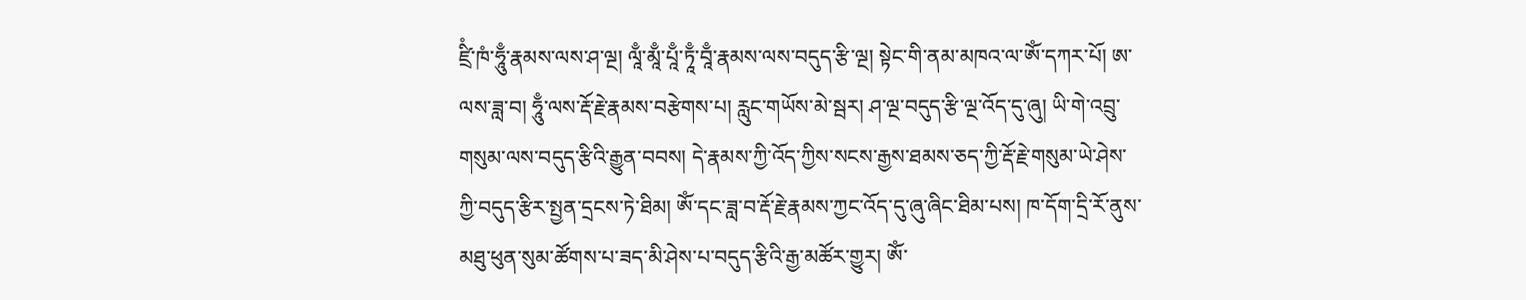ཛྲིཾ་ཁཾ་ཧཱུྃ་རྣམས་ལས་ཤ་ལྔ། ལཱྃ་མཱྃ་པཱྃ་ཏཱྃ་བཱྃ་རྣམས་ལས་བདུད་རྩི་ལྔ། སྟེང་གི་ནམ་མཁའ་ལ་ཨོཾ་དཀར་པོ། ཨ་ལས་ཟླ་བ། ཧཱུྃ་ལས་རྡོ་རྗེ་རྣམས་བརྩེགས་པ། རླུང་གཡོས་མེ་སྦར། ཤ་ལྔ་བདུད་རྩི་ལྔ་འོད་དུ་ཞུ། ཡི་གེ་འབྲུ་གསུམ་ལས་བདུད་རྩིའི་རྒྱུན་བབས། དེ་རྣམས་ཀྱི་འོད་ཀྱིས་སངས་རྒྱས་ཐམས་ཅད་ཀྱི་རྡོ་རྗེ་གསུམ་ཡེ་ཤེས་ཀྱི་བདུད་རྩིར་སྤྱན་དྲངས་ཏེ་ཐིམ། ཨོཾ་དང་ཟླ་བ་རྡོ་རྗེ་རྣམས་ཀྱང་འོད་དུ་ཞུ་ཞིང་ཐིམ་པས། ཁ་དོག་དྲི་རོ་ནུས་མཐུ་ཕུན་སུམ་ཚོགས་པ་ཟད་མི་ཤེས་པ་བདུད་རྩིའི་རྒྱ་མཚོར་གྱུར། ཨོཾ་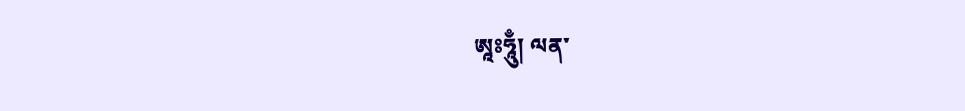ཨཱཿཧཱུྃ། ལན་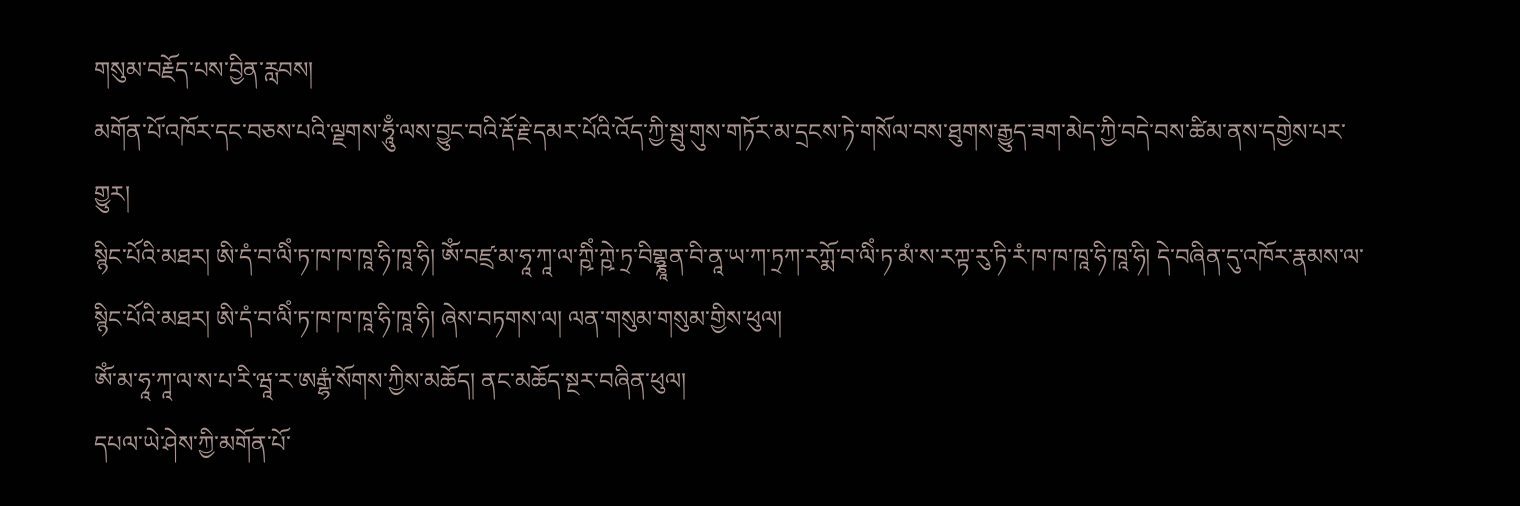གསུམ་བརྗོད་པས་བྱིན་རླབས།
མགོན་པོ་འཁོར་དང་བཅས་པའི་ལྗགས་ཧཱུྃ་ལས་བྱུང་བའི་རྡོ་རྗེ་དམར་པོའི་འོད་ཀྱི་སྦུ་གུས་གཏོར་མ་དྲངས་ཏེ་གསོལ་བས་ཐུགས་རྒྱུད་ཟག་མེད་ཀྱི་བདེ་བས་ཚིམ་ནས་དགྱེས་པར་གྱུར།
སྙིང་པོའི་མཐར། ཨི་དཾ་བ་ལིཾ་ཏ་ཁ་ཁ་ཁཱ་ཧི་ཁཱ་ཧི། ཨོཾ་བཛྲ་མ་ཧཱ་ཀཱ་ལ་ཀྵིཾ་ཀྵེ་ཏྲ་བིགྷྣཱན་བི་ནཱ་ཡ་ཀ་ཏྲཀ་རཀྨོ་བ་ལིཾ་ཏ་མཾ་ས་རཀྟ་རུ་ཏི་རཾ་ཁ་ཁ་ཁཱ་ཧི་ཁཱ་ཧི། དེ་བཞིན་དུ་འཁོར་རྣམས་ལ་སྙིང་པོའི་མཐར། ཨི་དཾ་བ་ལིཾ་ཏ་ཁ་ཁ་ཁཱ་ཧི་ཁཱ་ཧི། ཞེས་བཏགས་ལ། ལན་གསུམ་གསུམ་གྱིས་ཕུལ།
ཨོཾ་མ་ཧཱ་ཀཱ་ལ་ས་པ་རི་ཝཱ་ར་ཨརྒྷཾ་སོགས་ཀྱིས་མཆོད། ནང་མཆོད་སྔར་བཞིན་ཕུལ།
དཔལ་ཡེ་ཤེས་ཀྱི་མགོན་པོ་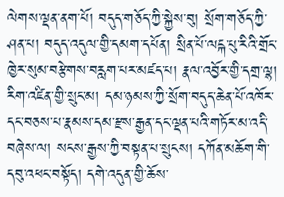ལེགས་ལྡན་ནག་པོ། བདུད་གཅོད་ཀྱི་སྐྱེས་བུ། སྲོག་གཅོད་ཀྱི་ཤན་པ། བདུད་འདུལ་གྱི་དམག་དཔོན། སྲིན་པོ་ལངྐ་པུ་རིའི་གྲོང་ཁྱེར་སུམ་བརྩེགས་བརླག་པར་མཛད་པ། རྣལ་འབྱོར་གྱི་དགྲ་ལྷ། རིག་འཛིན་གྱི་སྲུང་མ། དམ་ཉམས་ཀྱི་སྲོག་བདུད་ཆེན་པོ་འཁོར་དང་བཅས་པ་རྣམས་དམ་རྫས་རྒྱན་དང་ལྡན་པའི་གཏོར་མ་འདི་བཞེས་ལ། སངས་རྒྱས་ཀྱི་བསྟན་པ་སྲུངས། དཀོན་མཆོག་གི་དབུ་འཕང་བསྟོད། དགེ་འདུན་གྱི་ཆོས་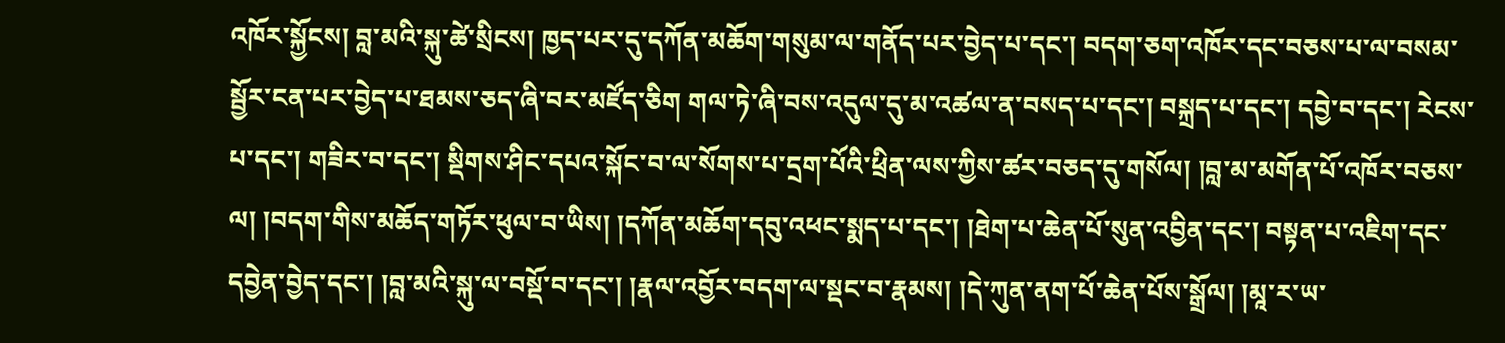འཁོར་སྐྱོངས། བླ་མའི་སྐུ་ཚེ་སྲིངས། ཁྱད་པར་དུ་དཀོན་མཆོག་གསུམ་ལ་གནོད་པར་བྱེད་པ་དང་། བདག་ཅག་འཁོར་དང་བཅས་པ་ལ་བསམ་སྦྱོར་ངན་པར་བྱེད་པ་ཐམས་ཅད་ཞི་བར་མཛོད་ཅིག གལ་ཏེ་ཞི་བས་འདུལ་དུ་མ་འཚལ་ན་བསད་པ་དང་། བསྐྲད་པ་དང་། དབྱེ་བ་དང་། རེངས་པ་དང་། གཟིར་བ་དང་། སྡིགས་ཤིང་དཔའ་སྐོང་བ་ལ་སོགས་པ་དྲག་པོའི་ཕྲིན་ལས་ཀྱིས་ཚར་བཅད་དུ་གསོལ། །བླ་མ་མགོན་པོ་འཁོར་བཅས་ལ། །བདག་གིས་མཆོད་གཏོར་ཕུལ་བ་ཡིས། །དཀོན་མཆོག་དབུ་འཕང་སྨད་པ་དང་། །ཐེག་པ་ཆེན་པོ་སུན་འབྱིན་དང་། བསྟན་པ་འཇིག་དང་དབྱེན་བྱེད་དང་། །བླ་མའི་སྐུ་ལ་བསྡོ་བ་དང་། །རྣལ་འབྱོར་བདག་ལ་སྡང་བ་རྣམས། །དེ་ཀུན་ནག་པོ་ཆེན་པོས་སྒྲོལ། །མཱ་ར་ཡ་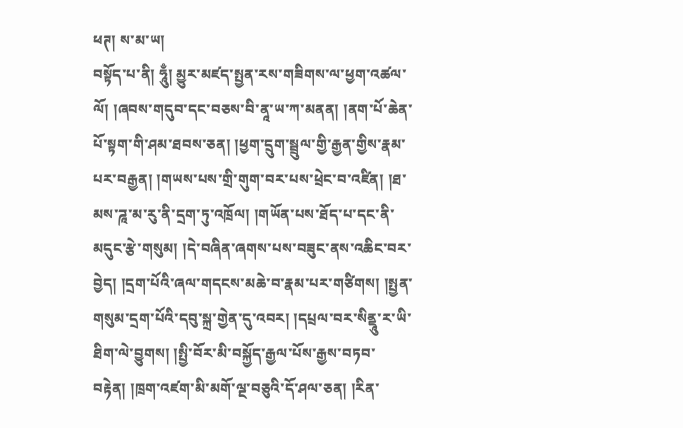ཕཊ། ས་མ་ཡ།
བསྟོད་པ་ནི། ཧཱུྃ། མྱུར་མཛད་སྤྱན་རས་གཟིགས་ལ་ཕྱག་འཚལ་ལོ། །ཞབས་གདུབ་དང་བཅས་བི་ནཱ་ཡ་ཀ་མནན། །ནག་པོ་ཆེན་པོ་སྟག་གི་ཤམ་ཐབས་ཅན། །ཕྱག་དྲུག་སྦྲུལ་གྱི་རྒྱན་གྱིས་རྣམ་པར་བརྒྱན། །གཡས་པས་གྲི་གུག་བར་པས་ཕྲེང་བ་འཛིན། །ཐ་མས་ཌཱ་མ་རུ་ནི་དྲག་ཏུ་འཁྲོལ། །གཡོན་པས་ཐོད་པ་དང་ནི་མདུང་རྩེ་གསུམ། །དེ་བཞིན་ཞགས་པས་བཟུང་ནས་འཆིང་བར་བྱེད། །དྲག་པོའི་ཞལ་གདངས་མཆེ་བ་རྣམ་པར་གཙིགས། །སྤྱན་གསུམ་དྲག་པོའི་དབུ་སྐྲ་གྱེན་དུ་འབར། །དཔྲལ་བར་སིནྡཱུ་ར་ཡི་ཐིག་ལེ་བྱུགས། །སྤྱི་བོར་མི་བསྐྱོད་རྒྱལ་པོས་རྒྱས་བཏབ་བརྟེན། །ཁྲག་འཛག་མི་མགོ་ལྔ་བཅུའི་དོ་ཤལ་ཅན། །རིན་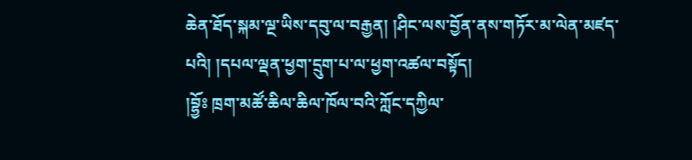ཆེན་ཐོད་སྐམ་ལྔ་ཡིས་དབུ་ལ་བརྒྱན། །ཤིང་ལས་བྱོན་ནས་གཏོར་མ་ལེན་མཛད་པའི། །དཔལ་ལྡན་ཕྱག་དྲུག་པ་ལ་ཕྱག་འཚལ་བསྟོད།
།བྷྱོཿ ཁྲག་མཚོ་ཆིལ་ཆིལ་ཁོལ་བའི་ཀློང་དཀྱིལ་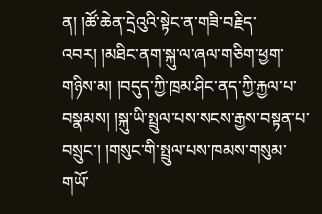ན། །ཚོ་ཆེན་དྲེའུའི་སྟེང་ན་གཟི་བརྗིད་འབར། །མཐིང་ནག་སྐུ་ལ་ཞལ་གཅིག་ཕྱག་གཉིས་མ། །བདུད་ཀྱི་ཁྲམ་ཤིང་ནད་ཀྱི་རྐྱལ་པ་བསྣམས། །སྐུ་ཡི་སྤྲུལ་པས་སངས་རྒྱས་བསྟན་པ་བསྲུང་། །གསུང་གི་སྤྲུལ་པས་ཁམས་གསུམ་གཡོ་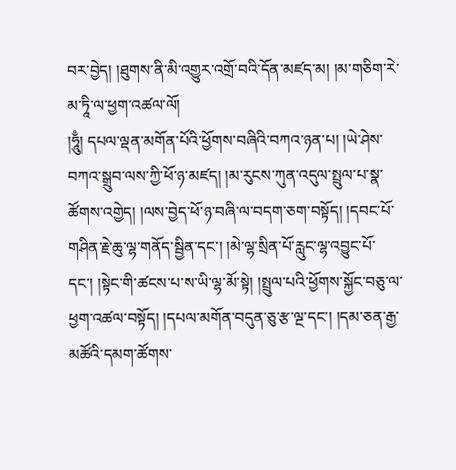བར་བྱེད། །ཐུགས་ནི་མི་འགྱུར་འགྲོ་བའི་དོན་མཛད་མ། །མ་གཅིག་རེ་མ་ཏཱི་ལ་ཕྱག་འཚལ་ལོ།
།ཧཱུྃ། དཔལ་ལྡན་མགོན་པོའི་ཕྱོགས་བཞིའི་བཀའ་ཉན་པ། །ཡེ་ཤེས་བཀའ་སྒྲུབ་ལས་ཀྱི་ཕོ་ཉ་མཛད། །མ་རུངས་ཀུན་འདུལ་སྤྲུལ་པ་སྣ་ཚོགས་འགྱེད། །ལས་བྱེད་ཕོ་ཉ་བཞི་ལ་བདག་ཅག་བསྟོད། །དབང་པོ་གཤིན་རྗེ་ཆུ་ལྷ་གནོད་སྦྱིན་དང་། །མེ་ལྷ་སྲིན་པོ་རླུང་ལྷ་འབྱུང་པོ་དང་། །སྟེང་གི་ཚངས་པ་ས་ཡི་ལྷ་མོ་སྟེ། །སྤྲུལ་པའི་ཕྱོགས་སྐྱོང་བཅུ་ལ་ཕྱག་འཚལ་བསྟོད། །དཔལ་མགོན་བདུན་ཅུ་རྩ་ལྔ་དང་། །དམ་ཅན་རྒྱ་མཚོའི་དམག་ཚོགས་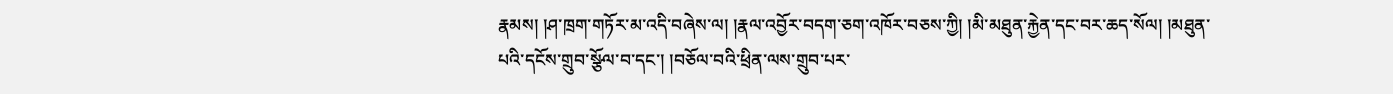རྣམས། །ཤ་ཁྲག་གཏོར་མ་འདི་བཞེས་ལ། །རྣལ་འབྱོར་བདག་ཅག་འཁོར་བཅས་ཀྱི། །མི་མཐུན་རྐྱེན་དང་བར་ཆད་སོལ། །མཐུན་པའི་དངོས་གྲུབ་སྩོལ་བ་དང་། །བཅོལ་བའི་ཕྲིན་ལས་གྲུབ་པར་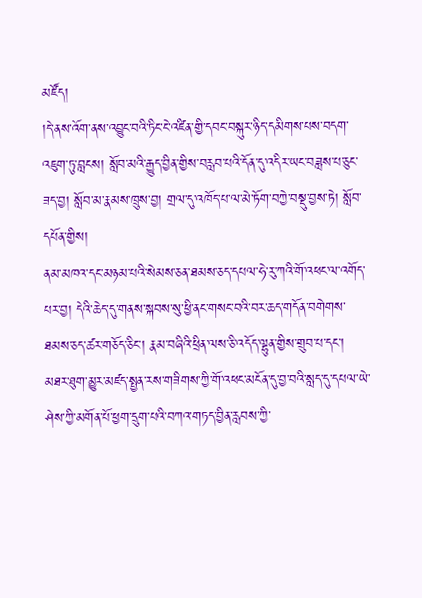མཛོད།
།དེ་ནས་འོག་ནས་འབྱུང་བའི་ཏིང་ངེ་འཛིན་གྱི་དབང་བསྐུར་ཉིད་དམིགས་པས་བདག་འཇུག་ཏུ་བླངས། སློབ་མའི་རྒྱུད་བྱིན་གྱིས་བརླབ་པའི་དོན་དུ་འདིར་ཡང་བཟླས་པ་ཅུང་ཟད་བྱ། སློབ་མ་རྣམས་ཁྲུས་བྱ། གྲལ་དུ་འཁོད་པ་ལ་མེ་ཏོག་བཀྱེ་བསྡུ་བྱས་ཏེ། སློབ་དཔོན་གྱིས།
ནམ་མཁའ་དང་མཉམ་པའི་སེམས་ཅན་ཐམས་ཅད་དཔལ་ཧེ་རུ་ཀའི་གོ་འཕང་ལ་འགོད་པར་བྱ། དེའི་ཆེད་དུ་གནས་སྐབས་སུ་ཕྱི་ནང་གསང་བའི་བར་ཆད་གདོན་བགེགས་ཐམས་ཅད་ཚར་གཅོད་ཅིང་། རྣམ་བཞིའི་ཕྲིན་ལས་ཅི་འདོད་ལྷུན་གྱིས་གྲུབ་པ་དང་། མཐར་ཐུག་མྱུར་མཛད་སྤྱན་རས་གཟིགས་ཀྱི་གོ་འཕང་མངོན་དུ་བྱ་བའི་སླད་དུ་དཔལ་ཡེ་ཤེས་ཀྱི་མགོན་པོ་ཕྱག་དྲུག་པའི་བཀའ་གཏད་བྱིན་རླབས་ཀྱི་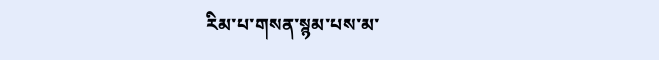རིམ་པ་གསན་སྙམ་པས་མ་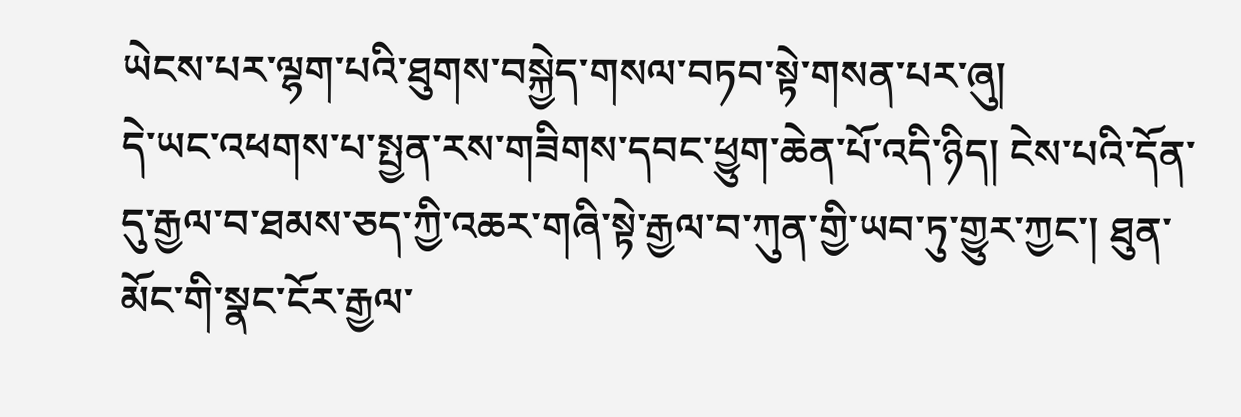ཡེངས་པར་ལྷག་པའི་ཐུགས་བསྐྱེད་གསལ་བཏབ་སྟེ་གསན་པར་ཞུ།
དེ་ཡང་འཕགས་པ་སྤྱན་རས་གཟིགས་དབང་ཕྱུག་ཆེན་པོ་འདི་ཉིད། ངེས་པའི་དོན་དུ་རྒྱལ་བ་ཐམས་ཅད་ཀྱི་འཆར་གཞི་སྟེ་རྒྱལ་བ་ཀུན་གྱི་ཡབ་ཏུ་གྱུར་ཀྱང་། ཐུན་མོང་གི་སྣང་ངོར་རྒྱལ་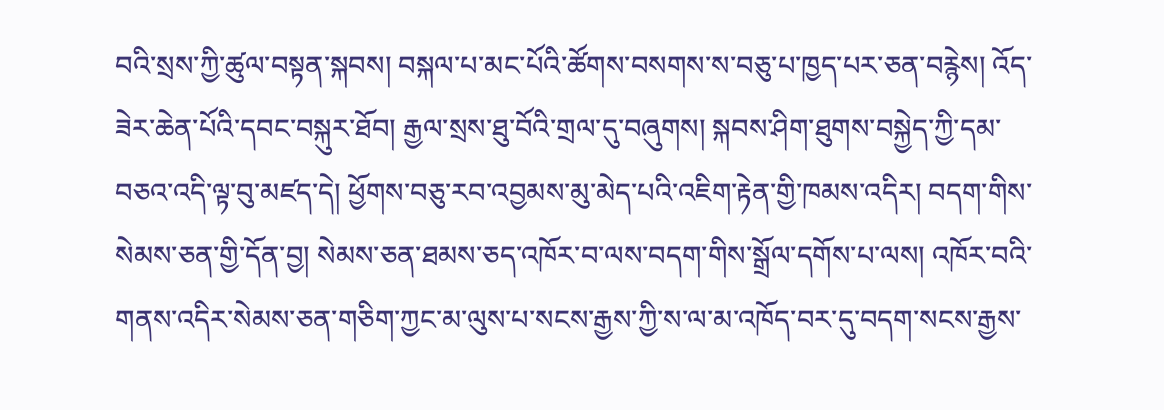བའི་སྲས་ཀྱི་ཚུལ་བསྟན་སྐབས། བསྐལ་པ་མང་པོའི་ཚོགས་བསགས་ས་བཅུ་པ་ཁྱད་པར་ཅན་བརྙེས། འོད་ཟེར་ཆེན་པོའི་དབང་བསྐུར་ཐོབ། རྒྱལ་སྲས་ཐུ་བོའི་གྲལ་དུ་བཞུགས། སྐབས་ཤིག་ཐུགས་བསྐྱེད་ཀྱི་དམ་བཅའ་འདི་ལྟ་བུ་མཛད་དེ། ཕྱོགས་བཅུ་རབ་འབྱམས་མུ་མེད་པའི་འཇིག་རྟེན་གྱི་ཁམས་འདིར། བདག་གིས་སེམས་ཅན་གྱི་དོན་བྱ། སེམས་ཅན་ཐམས་ཅད་འཁོར་བ་ལས་བདག་གིས་སྒྲོལ་དགོས་པ་ལས། འཁོར་བའི་གནས་འདིར་སེམས་ཅན་གཅིག་ཀྱང་མ་ལུས་པ་སངས་རྒྱས་ཀྱི་ས་ལ་མ་འཁོད་བར་དུ་བདག་སངས་རྒྱས་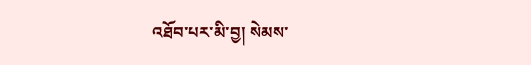འཐོབ་པར་མི་བྱ། སེམས་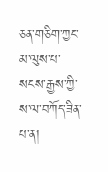ཅན་གཅིག་ཀྱང་མ་ལུས་པ་སངས་རྒྱས་ཀྱི་ས་ལ་བཀོད་ཟིན་པ་ན།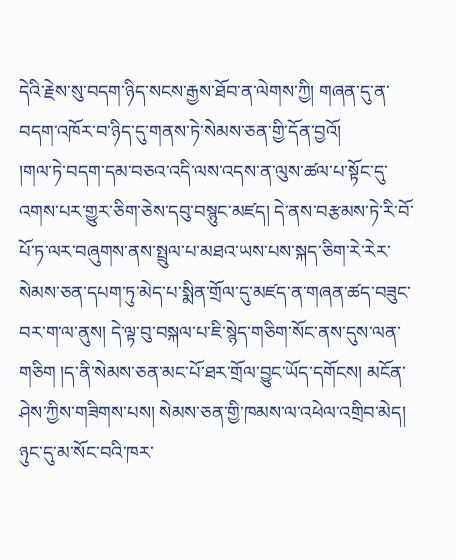དེའི་རྗེས་སུ་བདག་ཉིད་སངས་རྒྱས་ཐོབ་ན་ལེགས་ཀྱི། གཞན་དུ་ན་བདག་འཁོར་བ་ཉིད་དུ་གནས་ཏེ་སེམས་ཅན་གྱི་དོན་བྱའོ།
།གལ་ཏེ་བདག་དམ་བཅའ་འདི་ལས་འདས་ན་ལུས་ཚལ་པ་སྟོང་དུ་འགས་པར་གྱུར་ཅིག་ཅེས་དབུ་བསྙུང་མཛད། དེ་ནས་བརྩམས་ཏེ་རི་བོ་པོ་ཏ་ལར་བཞུགས་ནས་སྤྲུལ་པ་མཐའ་ཡས་པས་སྐད་ཅིག་རེ་རེར་སེམས་ཅན་དཔག་ཏུ་མེད་པ་སྨིན་གྲོལ་དུ་མཛད་ན་གཞན་ཚད་བཟུང་བར་ག་ལ་ནུས། དེ་ལྟ་བུ་བསྐལ་པ་ཇི་སྙེད་གཅིག་སོང་ནས་དུས་ལན་གཅིག །ད་ནི་སེམས་ཅན་མང་པོ་ཐར་གྲོལ་བྱུང་ཡོད་དགོངས། མངོན་ཤེས་ཀྱིས་གཟིགས་པས། སེམས་ཅན་གྱི་ཁམས་ལ་འཕེལ་འགྲིབ་མེད། ཉུང་དུ་མ་སོང་བའི་ཁར་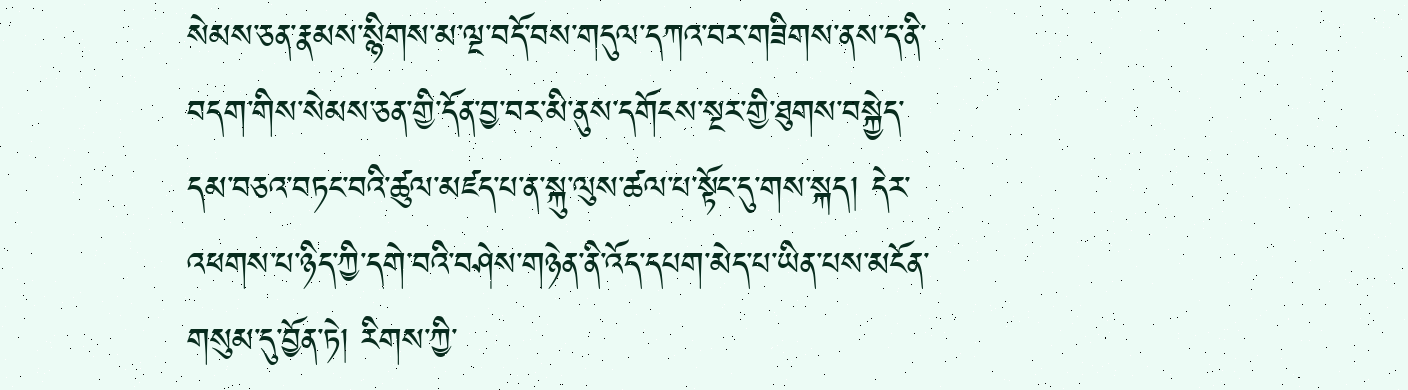སེམས་ཅན་རྣམས་སྙིགས་མ་ལྔ་བདོ་བས་གདུལ་དཀའ་བར་གཟིགས་ནས་ད་ནི་བདག་གིས་སེམས་ཅན་གྱི་དོན་བྱ་བར་མི་ནུས་དགོངས་སྔར་གྱི་ཐུགས་བསྐྱེད་དམ་བཅའ་བཏང་བའི་ཚུལ་མཛད་པ་ན་སྐུ་ལུས་ཚལ་པ་སྟོང་དུ་གས་སྐད། དེར་འཕགས་པ་ཉིད་ཀྱི་དགེ་བའི་བཤེས་གཉེན་ནི་འོད་དཔག་མེད་པ་ཡིན་པས་མངོན་གསུམ་དུ་བྱོན་ཏེ། རིགས་ཀྱི་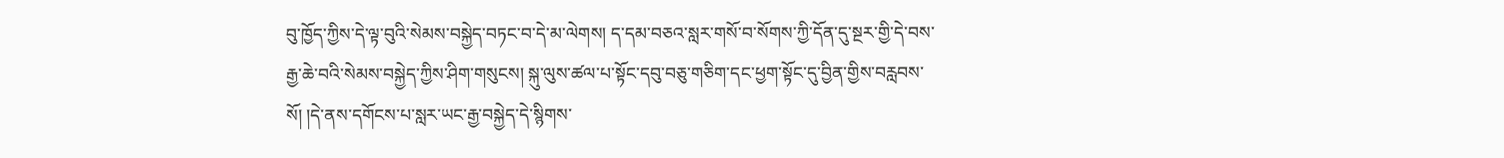བུ་ཁྱོད་ཀྱིས་དེ་ལྟ་བུའི་སེམས་བསྐྱེད་བཏང་བ་དེ་མ་ལེགས། ད་དམ་བཅའ་སླར་གསོ་བ་སོགས་ཀྱི་དོན་དུ་སྔར་གྱི་དེ་བས་རྒྱ་ཆེ་བའི་སེམས་བསྐྱེད་ཀྱིས་ཤིག་གསུངས། སྐུ་ལུས་ཚལ་པ་སྟོང་དབུ་བཅུ་གཅིག་དང་ཕྱག་སྟོང་དུ་བྱིན་གྱིས་བརླབས་སོ། །དེ་ནས་དགོངས་པ་སླར་ཡང་རྒྱ་བསྐྱེད་དེ་སྙིགས་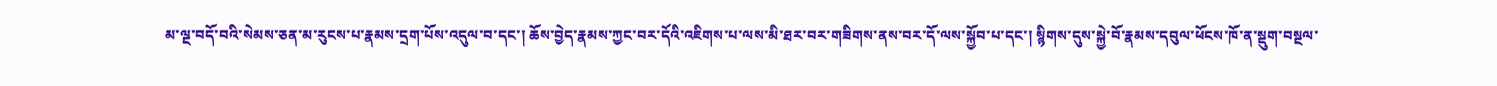མ་ལྔ་བདོ་བའི་སེམས་ཅན་མ་རུངས་པ་རྣམས་དྲག་པོས་འདུལ་བ་དང་། ཆོས་བྱེད་རྣམས་ཀྱང་བར་དོའི་འཇིགས་པ་ལས་མི་ཐར་བར་གཟིགས་ནས་བར་དོ་ལས་སྐྱོབ་པ་དང་། སྙིགས་དུས་སྐྱེ་བོ་རྣམས་དབུལ་ཕོངས་ཁོ་ན་སྡུག་བསྔལ་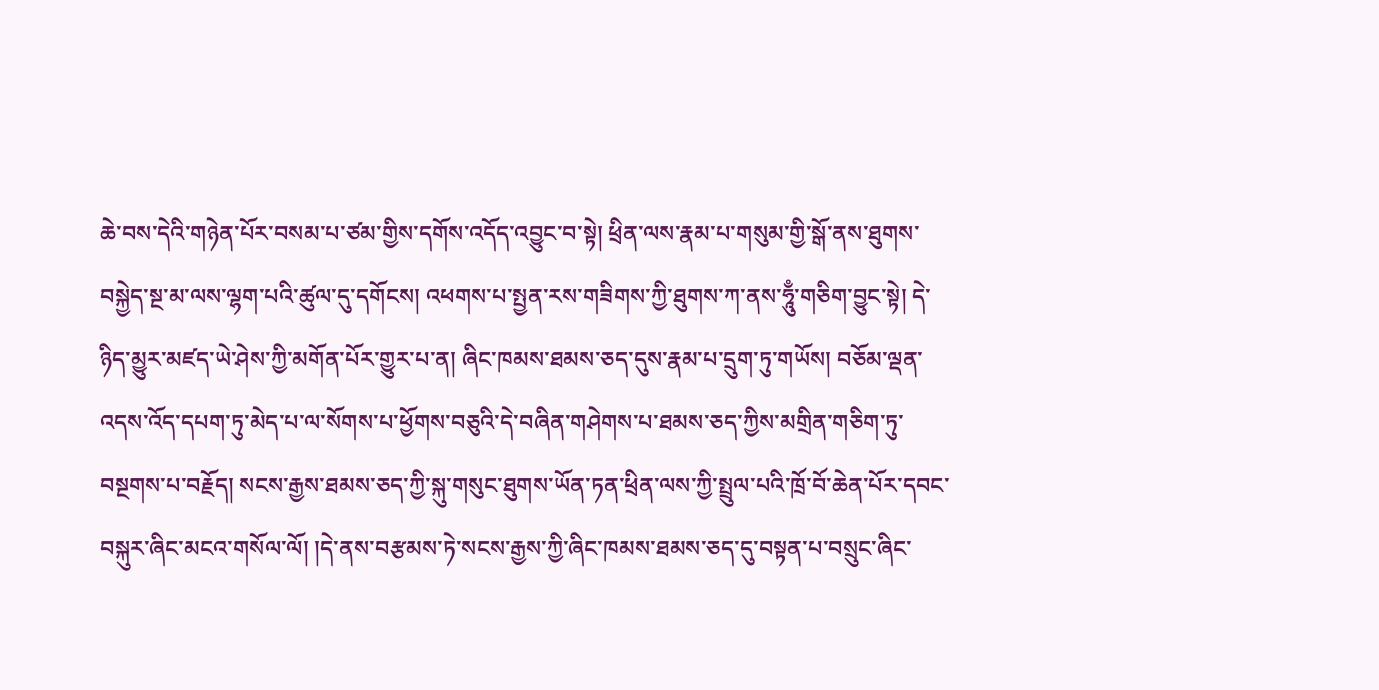ཆེ་བས་དེའི་གཉེན་པོར་བསམ་པ་ཙམ་གྱིས་དགོས་འདོད་འབྱུང་བ་སྟེ། ཕྲིན་ལས་རྣམ་པ་གསུམ་གྱི་སྒོ་ནས་ཐུགས་བསྐྱེད་སྔ་མ་ལས་ལྷག་པའི་ཚུལ་དུ་དགོངས། འཕགས་པ་སྤྱན་རས་གཟིགས་ཀྱི་ཐུགས་ཀ་ནས་ཧཱུྃ་གཅིག་བྱུང་སྟེ། དེ་ཉིད་མྱུར་མཛད་ཡེ་ཤེས་ཀྱི་མགོན་པོར་གྱུར་པ་ན། ཞིང་ཁམས་ཐམས་ཅད་དུས་རྣམ་པ་དྲུག་ཏུ་གཡོས། བཅོམ་ལྡན་འདས་འོད་དཔག་ཏུ་མེད་པ་ལ་སོགས་པ་ཕྱོགས་བཅུའི་དེ་བཞིན་གཤེགས་པ་ཐམས་ཅད་ཀྱིས་མགྲིན་གཅིག་ཏུ་བསྔགས་པ་བརྗོད། སངས་རྒྱས་ཐམས་ཅད་ཀྱི་སྐུ་གསུང་ཐུགས་ཡོན་ཏན་ཕྲིན་ལས་ཀྱི་སྤྲུལ་པའི་ཁྲོ་བོ་ཆེན་པོར་དབང་བསྐུར་ཞིང་མངའ་གསོལ་ལོ། །དེ་ནས་བརྩམས་ཏེ་སངས་རྒྱས་ཀྱི་ཞིང་ཁམས་ཐམས་ཅད་དུ་བསྟན་པ་བསྲུང་ཞིང་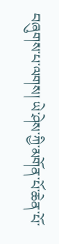བཞུགས་པ་ལགས། ཡེ་ཤེས་ཀྱི་མགོན་པོ་ཆེན་པོ་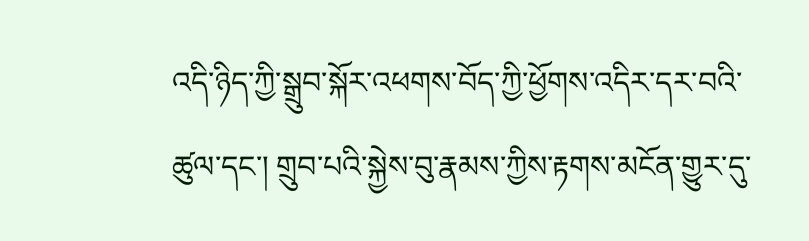འདི་ཉིད་ཀྱི་སྒྲུབ་སྐོར་འཕགས་བོད་ཀྱི་ཕྱོགས་འདིར་དར་བའི་ཚུལ་དང་། གྲུབ་པའི་སྐྱེས་བུ་རྣམས་ཀྱིས་རྟགས་མངོན་གྱུར་དུ་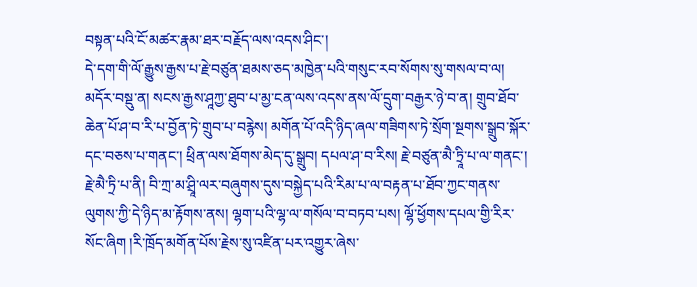བསྟན་པའི་ངོ་མཚར་རྣམ་ཐར་བརྗོད་ལས་འདས་ཤིང་།
དེ་དག་གི་ལོ་རྒྱུས་རྒྱས་པ་རྗེ་བཙུན་ཐམས་ཅད་མཁྱེན་པའི་གསུང་རབ་སོགས་སུ་གསལ་བ་ལ། མདོར་བསྡུ་ན། སངས་རྒྱས་ཤཱཀྱ་ཐུབ་པ་མྱ་ངན་ལས་འདས་ནས་ལོ་དྲུག་བརྒྱར་ཉེ་བ་ན། གྲུབ་ཐོབ་ཆེན་པོ་ཤ་བ་རི་པ་བྱོན་ཏེ་གྲུབ་པ་བརྙེས། མགོན་པོ་འདི་ཉིད་ཞལ་གཟིགས་ཏེ་སྲོག་སྔགས་སྒྲུབ་སྐོར་དང་བཅས་པ་གནང་། ཕྲིན་ལས་ཐོགས་མེད་དུ་སྒྲུབ། དཔལ་ཤ་བ་རིས། རྗེ་བཙུན་མཻ་ཏྲཱི་པ་ལ་གནང་། རྗེ་མཻ་ཏྲི་པ་ནི། བི་ཀྲ་མ་ཤྲཱི་ལར་བཞུགས་དུས་བསྐྱེད་པའི་རིམ་པ་ལ་བརྟན་པ་ཐོབ་ཀྱང་གནས་ལུགས་ཀྱི་དེ་ཉིད་མ་རྟོགས་ནས། ལྷག་པའི་ལྷ་ལ་གསོལ་བ་བཏབ་པས། ལྷོ་ཕྱོགས་དཔལ་གྱི་རིར་སོང་ཞིག །རི་ཁྲོད་མགོན་པོས་རྗེས་སུ་འཛིན་པར་འགྱུར་ཞེས་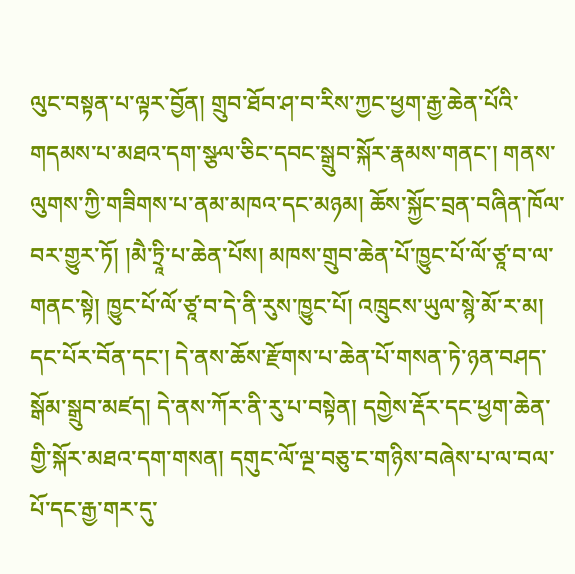ལུང་བསྟན་པ་ལྟར་བྱོན། གྲུབ་ཐོབ་ཤ་བ་རིས་ཀྱང་ཕྱག་རྒྱ་ཆེན་པོའི་གདམས་པ་མཐའ་དག་སྩལ་ཅིང་དབང་སྒྲུབ་སྐོར་རྣམས་གནང་། གནས་ལུགས་ཀྱི་གཟིགས་པ་ནམ་མཁའ་དང་མཉམ། ཆོས་སྐྱོང་བྲན་བཞིན་ཁོལ་བར་གྱུར་ཏོ། །མཻ་ཏྲཱི་པ་ཆེན་པོས། མཁས་གྲུབ་ཆེན་པོ་ཁྱུང་པོ་ལོ་ཙཱ་བ་ལ་གནང་སྟེ། ཁྱུང་པོ་ལོ་ཙཱ་བ་དེ་ནི་རུས་ཁྱུང་པོ། འཁྲུངས་ཡུལ་སྙེ་མོ་ར་མ། དང་པོར་བོན་དང་། དེ་ནས་ཆོས་རྫོགས་པ་ཆེན་པོ་གསན་ཏེ་ཉན་བཤད་སྒོམ་སྒྲུབ་མཛད། དེ་ནས་ཀོར་ནི་རུ་པ་བསྟེན། དགྱེས་རྡོར་དང་ཕྱག་ཆེན་གྱི་སྐོར་མཐའ་དག་གསན། དགུང་ལོ་ལྔ་བཅུ་ང་གཉིས་བཞེས་པ་ལ་བལ་པོ་དང་རྒྱ་གར་དུ་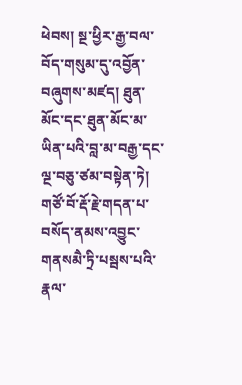ཕེབས། སྔ་ཕྱིར་རྒྱ་བལ་བོད་གསུམ་དུ་འབྱོན་བཞུགས་མཛད། ཐུན་མོང་དང་ཐུན་མོང་མ་ཡིན་པའི་བླ་མ་བརྒྱ་དང་ལྔ་བཅུ་ཙམ་བསྟེན་ཏེ། གཙོ་བོ་རྡོ་རྗེ་གདན་པ་བསོད་ནམས་འབྱུང་གནསམཻ་ཏྲི་པསྦས་པའི་རྣལ་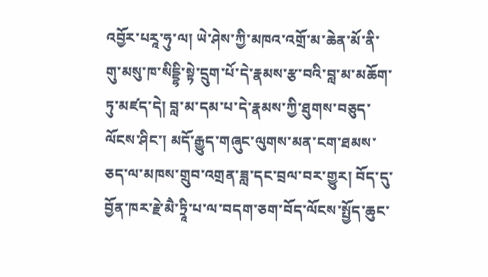འབྱོར་པརཱ་ཧུ་ལ། ཡེ་ཤེས་ཀྱི་མཁའ་འགྲོ་མ་ཆེན་མོ་ནི་གུ་མསུ་ཁ་སིདྡྷི་སྟེ་དྲུག་པོ་དེ་རྣམས་རྩ་བའི་བླ་མ་མཆོག་ཏུ་མཛད་དེ། བླ་མ་དམ་པ་དེ་རྣམས་ཀྱི་ཐུགས་བཅུད་ལོངས་ཤིང་། མདོ་རྒྱུད་གཞུང་ལུགས་མན་ངག་ཐམས་ཅད་ལ་མཁས་གྲུབ་འགྲན་ཟླ་དང་བྲལ་བར་གྱུར། བོད་དུ་བྱོན་ཁར་རྗེ་མཻ་ཏྲཱི་པ་ལ་བདག་ཅག་བོད་ལོངས་སྤྱོད་ཆུང་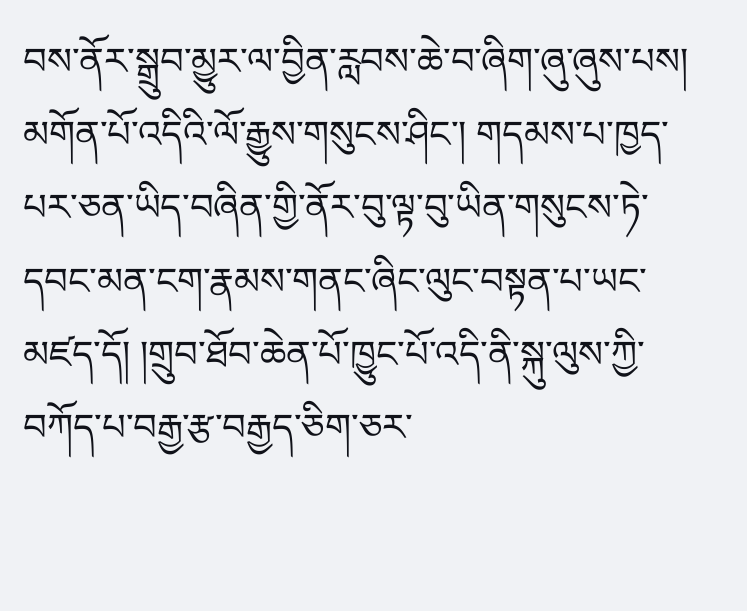བས་ནོར་སྒྲུབ་མྱུར་ལ་བྱིན་རླབས་ཆེ་བ་ཞིག་ཞུ་ཞུས་པས། མགོན་པོ་འདིའི་ལོ་རྒྱུས་གསུངས་ཤིང་། གདམས་པ་ཁྱད་པར་ཅན་ཡིད་བཞིན་གྱི་ནོར་བུ་ལྟ་བུ་ཡིན་གསུངས་ཏེ་དབང་མན་ངག་རྣམས་གནང་ཞིང་ལུང་བསྟན་པ་ཡང་མཛད་དོ། །གྲུབ་ཐོབ་ཆེན་པོ་ཁྱུང་པོ་འདི་ནི་སྐུ་ལུས་ཀྱི་བཀོད་པ་བརྒྱ་རྩ་བརྒྱད་ཅིག་ཅར་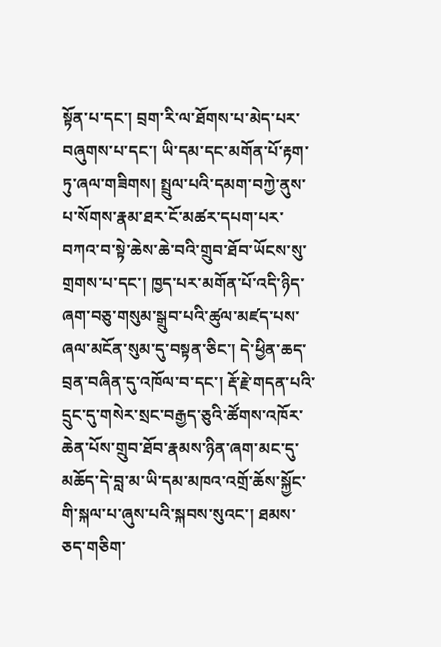སྟོན་པ་དང་། བྲག་རི་ལ་ཐོགས་པ་མེད་པར་བཞུགས་པ་དང་། ཡི་དམ་དང་མགོན་པོ་རྟག་ཏུ་ཞལ་གཟིགས། སྤྲུལ་པའི་དམག་བཀྱེ་ནུས་པ་སོགས་རྣམ་ཐར་ངོ་མཚར་དཔག་པར་བཀའ་བ་སྟེ་ཆེས་ཆེ་བའི་གྲུབ་ཐོབ་ཡོངས་སུ་གྲགས་པ་དང་། ཁྱད་པར་མགོན་པོ་འདི་ཉིད་ཞག་བཅུ་གསུམ་སྒྲུབ་པའི་ཚུལ་མཛད་པས་ཞལ་མངོན་སུམ་དུ་བསྟན་ཅིང་། དེ་ཕྱིན་ཆད་བྲན་བཞིན་དུ་འཁོལ་བ་དང་། རྡོ་རྗེ་གདན་པའི་དྲུང་དུ་གསེར་སྲང་བརྒྱད་ཅུའི་ཚོགས་འཁོར་ཆེན་པོས་གྲུབ་ཐོབ་རྣམས་ཉིན་ཞག་མང་དུ་མཆོད་དེ་བླ་མ་ཡི་དམ་མཁའ་འགྲོ་ཆོས་སྐྱོང་གི་སྐལ་པ་ཞུས་པའི་སྐབས་སུའང་། ཐམས་ཅད་གཅིག་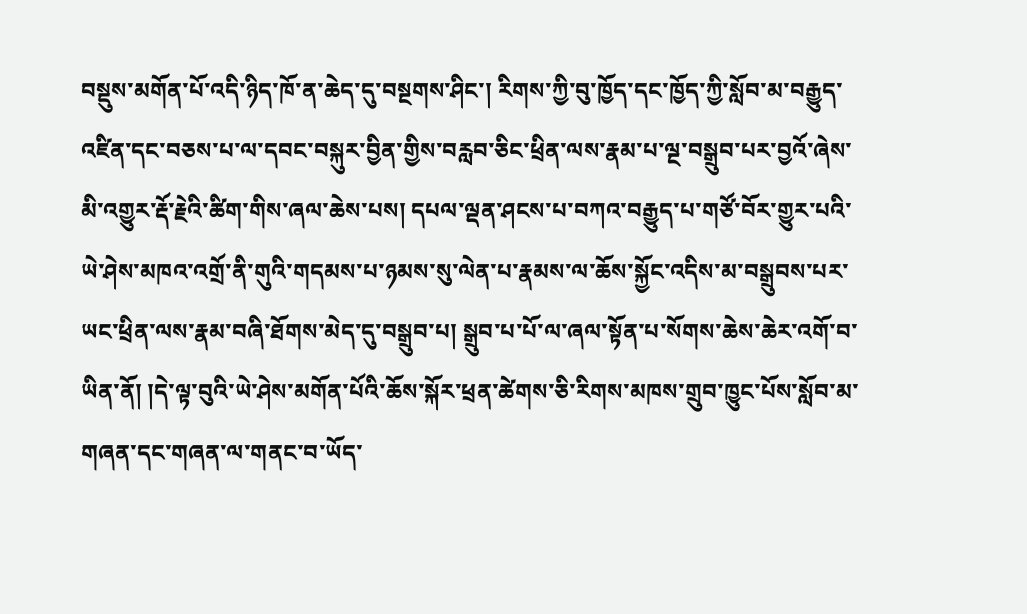བསྡུས་མགོན་པོ་འདི་ཉིད་ཁོ་ན་ཆེད་དུ་བསྔགས་ཤིང་། རིགས་ཀྱི་བུ་ཁྱོད་དང་ཁྱོད་ཀྱི་སློབ་མ་བརྒྱུད་འཛིན་དང་བཅས་པ་ལ་དབང་བསྐུར་བྱིན་གྱིས་བརླབ་ཅིང་ཕྲིན་ལས་རྣམ་པ་ལྔ་བསྒྲུབ་པར་བྱའོ་ཞེས་མི་འགྱུར་རྡོ་རྗེའི་ཚིག་གིས་ཞལ་ཆེས་པས། དཔལ་ལྡན་ཤངས་པ་བཀའ་བརྒྱུད་པ་གཙོ་བོར་གྱུར་པའི་ཡེ་ཤེས་མཁའ་འགྲོ་ནི་གུའི་གདམས་པ་ཉམས་སུ་ལེན་པ་རྣམས་ལ་ཆོས་སྐྱོང་འདིས་མ་བསྒྲུབས་པར་ཡང་ཕྲིན་ལས་རྣམ་བཞི་ཐོགས་མེད་དུ་བསྒྲུབ་པ། སྒྲུབ་པ་པོ་ལ་ཞལ་སྟོན་པ་སོགས་ཆེས་ཆེར་འགོ་བ་ཡིན་ནོ། །དེ་ལྟ་བུའི་ཡེ་ཤེས་མགོན་པོའི་ཆོས་སྐོར་ཕྲན་ཚེགས་ཅི་རིགས་མཁས་གྲུབ་ཁྱུང་པོས་སློབ་མ་གཞན་དང་གཞན་ལ་གནང་བ་ཡོད་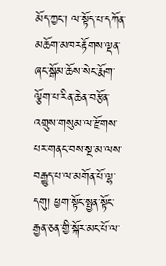མོད་ཀྱང་། ལ་སྟོད་པ་དཀོན་མཆོག་མཁརརྟོགས་ལྡན་ཞང་སྒོམ་ཆོས་སེང་རྨོག་ལྕོག་པ་རིན་ཆེན་བརྩོན་འགྲུས་གསུམ་ལ་རྫོགས་པར་གནང་བས་སྔ་མ་ལས་བརྒྱུད་པ་ལ་མགོན་པོ་ལྷ་དགུ། ཕྱག་སྟོང་སྤྱན་སྟོང་རྒྱན་ཅན་གྱི་སྐོར་མང་པོ་ལ་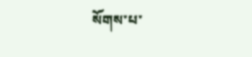སོགས་པ་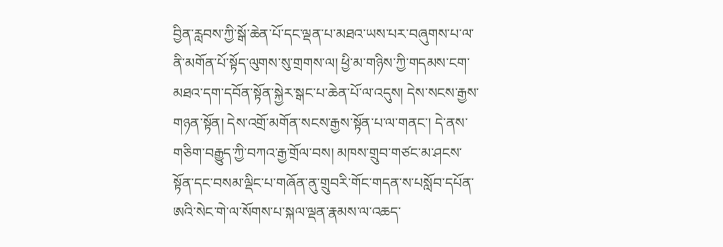བྱིན་རླབས་ཀྱི་སྒོ་ཆེན་པོ་དང་ལྡན་པ་མཐའ་ཡས་པར་བཞུགས་པ་ལ་ནི་མགོན་པོ་སྟོད་ལུགས་སུ་གྲགས་ལ། ཕྱི་མ་གཉིས་ཀྱི་གདམས་ངག་མཐའ་དག་དབོན་སྟོན་སྐྱེར་སྒང་པ་ཆེན་པོ་ལ་འདུས། དེས་སངས་རྒྱས་གཉན་སྟོན། དེས་འགྲོ་མགོན་སངས་རྒྱས་སྟོན་པ་ལ་གནང་། དེ་ནས་གཅིག་བརྒྱུད་ཀྱི་བཀའ་རྒྱ་གྲོལ་བས། མཁས་གྲུབ་གཙང་མ་ཤངས་སྟོན་དང་བསམ་ལྡིང་པ་གཞོན་ནུ་གྲུབརི་གོང་གདན་ས་པསློབ་དཔོན་ཨའི་སེང་གེ་ལ་སོགས་པ་སྐལ་ལྡན་རྣམས་ལ་འཆད་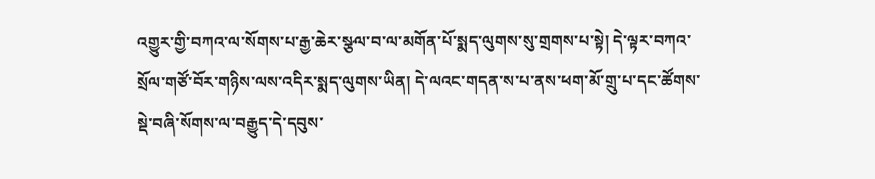འགྱུར་གྱི་བཀའ་ལ་སོགས་པ་རྒྱ་ཆེར་སྩལ་བ་ལ་མགོན་པོ་སྨད་ལུགས་སུ་གྲགས་པ་སྟེ། དེ་ལྟར་བཀའ་སྲོལ་གཙོ་བོར་གཉིས་ལས་འདིར་སྨད་ལུགས་ཡིན། དེ་ལའང་གདན་ས་པ་ནས་ཕག་མོ་གྲུ་པ་དང་ཚོགས་སྡེ་བཞི་སོགས་ལ་བརྒྱུད་དེ་དབུས་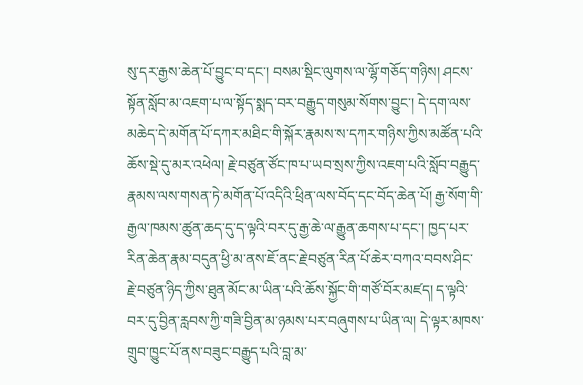སུ་དར་རྒྱས་ཆེན་པོ་བྱུང་བ་དང་། བསམ་སྡིང་ལུགས་ལ་ལྷོ་གཅོད་གཉིས། ཤངས་སྟོན་སློབ་མ་འཇག་པ་ལ་སྟོད་སྨད་བར་བརྒྱུད་གསུམ་སོགས་བྱུང་། དེ་དག་ལས་མཆེད་དེ་མགོན་པོ་དཀར་མཐིང་གི་སྐོར་རྣམས་ས་དཀར་གཉིས་ཀྱིས་མཚོན་པའི་ཆོས་སྡེ་དུ་མར་འཕེལ། རྗེ་བཙུན་ཙོང་ཁ་པ་ཡབ་སྲས་ཀྱིས་འཇག་པའི་སློབ་བརྒྱུད་རྣམས་ལས་གསན་ཏེ་མགོན་པོ་འདིའི་ཕྲིན་ལས་བོད་དང་བོད་ཆེན་པོ། རྒྱ་སོག་གི་རྒྱལ་ཁམས་ཚུན་ཆད་དུ་ད་ལྟའི་བར་དུ་རྒྱ་ཆེ་ལ་རྒྱུན་ཆགས་པ་དང་། ཁྱད་པར་རིན་ཆེན་རྣམ་བདུན་ཕྱི་མ་ནས་ཇོ་ནང་རྗེ་བཙུན་རིན་པོ་ཆེར་བཀའ་བབས་ཤིང་རྗེ་བཙུན་ཉིད་ཀྱིས་ཐུན་མོང་མ་ཡིན་པའི་ཆོས་སྐྱོང་གི་གཙོ་བོར་མཛད། ད་ལྟའི་བར་དུ་བྱིན་རླབས་ཀྱི་གཟི་བྱིན་མ་ཉམས་པར་བཞུགས་པ་ཡིན་ལ། དེ་ལྟར་མཁས་གྲུབ་ཁྱུང་པོ་ནས་བཟུང་བརྒྱུད་པའི་བླ་མ་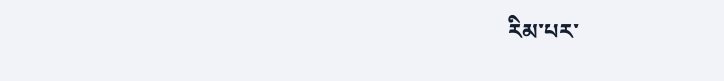རིམ་པར་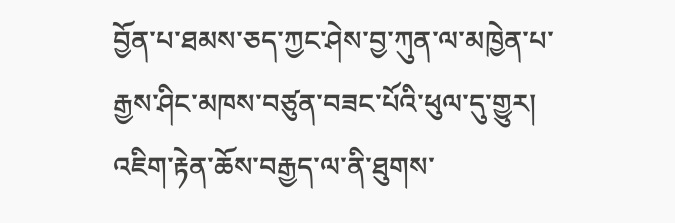བྱོན་པ་ཐམས་ཅད་ཀྱང་ཤེས་བྱ་ཀུན་ལ་མཁྱེན་པ་རྒྱས་ཤིང་མཁས་བཙུན་བཟང་པོའི་ཕུལ་དུ་གྱུར། འཇིག་རྟེན་ཆོས་བརྒྱད་ལ་ནི་ཐུགས་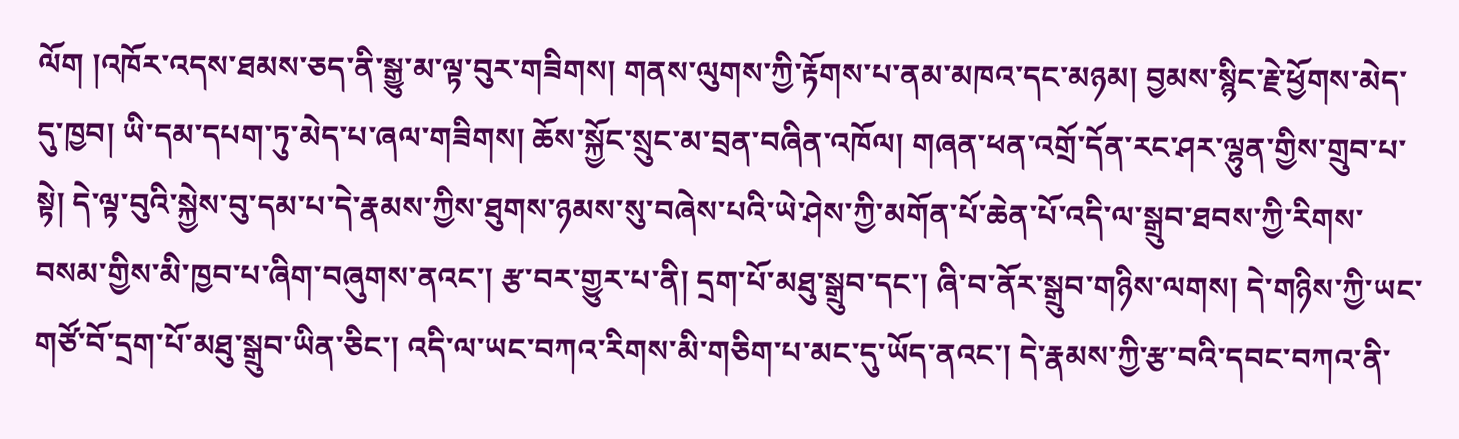ལོག །འཁོར་འདས་ཐམས་ཅད་ནི་སྒྱུ་མ་ལྟ་བུར་གཟིགས། གནས་ལུགས་ཀྱི་རྟོགས་པ་ནམ་མཁའ་དང་མཉམ། བྱམས་སྙིང་རྗེ་ཕྱོགས་མེད་དུ་ཁྱབ། ཡི་དམ་དཔག་ཏུ་མེད་པ་ཞལ་གཟིགས། ཆོས་སྐྱོང་སྲུང་མ་བྲན་བཞིན་འཁོལ། གཞན་ཕན་འགྲོ་དོན་རང་ཤར་ལྷུན་གྱིས་གྲུབ་པ་སྟེ། དེ་ལྟ་བུའི་སྐྱེས་བུ་དམ་པ་དེ་རྣམས་ཀྱིས་ཐུགས་ཉམས་སུ་བཞེས་པའི་ཡེ་ཤེས་ཀྱི་མགོན་པོ་ཆེན་པོ་འདི་ལ་སྒྲུབ་ཐབས་ཀྱི་རིགས་བསམ་གྱིས་མི་ཁྱབ་པ་ཞིག་བཞུགས་ནའང་། རྩ་བར་གྱུར་པ་ནི། དྲག་པོ་མཐུ་སྒྲུབ་དང་། ཞི་བ་ནོར་སྒྲུབ་གཉིས་ལགས། དེ་གཉིས་ཀྱི་ཡང་གཙོ་བོ་དྲག་པོ་མཐུ་སྒྲུབ་ཡིན་ཅིང་། འདི་ལ་ཡང་བཀའ་རིགས་མི་གཅིག་པ་མང་དུ་ཡོད་ནའང་། དེ་རྣམས་ཀྱི་རྩ་བའི་དབང་བཀའ་ནི་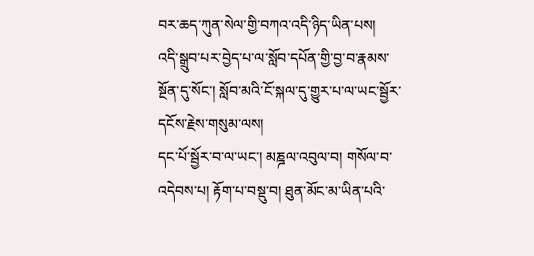བར་ཆད་ཀུན་སེལ་གྱི་བཀའ་འདི་ཉིད་ཡིན་པས།
འདི་སྒྲུབ་པར་བྱེད་པ་ལ་སློབ་དཔོན་གྱི་བྱ་བ་རྣམས་སྔོན་དུ་སོང་། སློབ་མའི་ངོ་སྐལ་དུ་གྱུར་པ་ལ་ཡང་སྦྱོར་དངོས་རྗེས་གསུམ་ལས།
དང་པོ་སྦྱོར་བ་ལ་ཡང་། མཎྜལ་འབུལ་བ། གསོལ་བ་འདེབས་པ། རྟོག་པ་བསྡུ་བ། ཐུན་མོང་མ་ཡིན་པའི་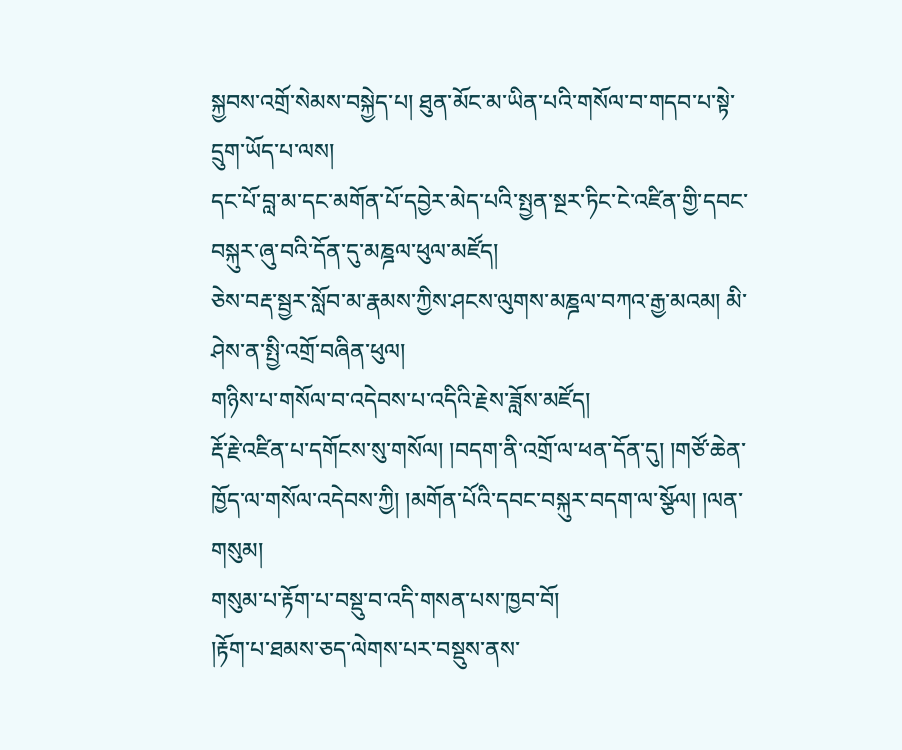སྐྱབས་འགྲོ་སེམས་བསྐྱེད་པ། ཐུན་མོང་མ་ཡིན་པའི་གསོལ་བ་གདབ་པ་སྟེ་དྲུག་ཡོད་པ་ལས།
དང་པོ་བླ་མ་དང་མགོན་པོ་དབྱེར་མེད་པའི་སྤྱན་སྔར་ཏིང་ངེ་འཛིན་གྱི་དབང་བསྐུར་ཞུ་བའི་དོན་དུ་མཎྜལ་ཕུལ་མཛོད།
ཅེས་བརྡ་སྦྱར་སློབ་མ་རྣམས་ཀྱིས་ཤངས་ལུགས་མཎྜལ་བཀའ་རྒྱ་མའམ། མི་ཤེས་ན་སྤྱི་འགྲོ་བཞིན་ཕུལ།
གཉིས་པ་གསོལ་བ་འདེབས་པ་འདིའི་རྗེས་ཟློས་མཛོད།
རྡོ་རྗེ་འཛིན་པ་དགོངས་སུ་གསོལ། །བདག་ནི་འགྲོ་ལ་ཕན་དོན་དུ། །གཙོ་ཆེན་ཁྱོད་ལ་གསོལ་འདེབས་ཀྱི། །མགོན་པོའི་དབང་བསྐུར་བདག་ལ་སྩོལ། །ལན་གསུམ།
གསུམ་པ་རྟོག་པ་བསྡུ་བ་འདི་གསན་པས་ཁྱབ་བོ།
།རྟོག་པ་ཐམས་ཅད་ལེགས་པར་བསྡུས་ནས་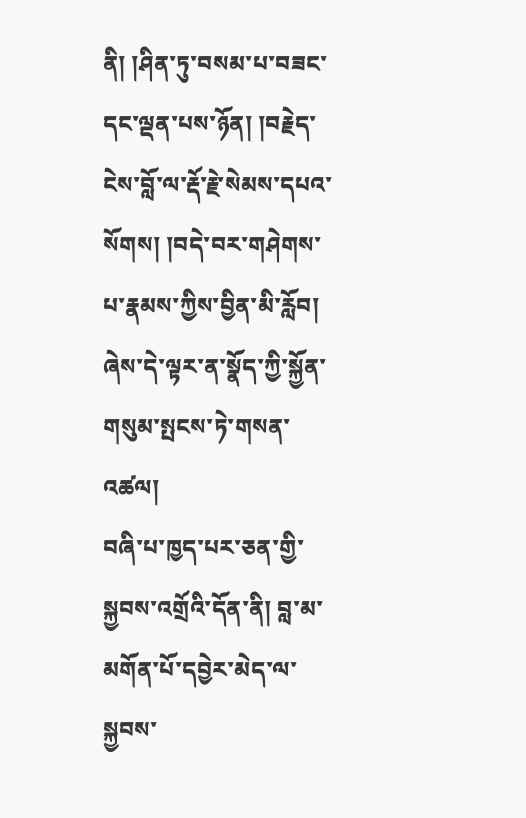ནི། །ཤིན་ཏུ་བསམ་པ་བཟང་དང་ལྡན་པས་ཉོན། །བརྗེད་ངེས་བློ་ལ་རྡོ་རྗེ་སེམས་དཔའ་སོགས། །བདེ་བར་གཤེགས་པ་རྣམས་ཀྱིས་བྱིན་མི་རློབ། ཞེས་དེ་ལྟར་ན་སྣོད་ཀྱི་སྐྱོན་གསུམ་སྤངས་ཏེ་གསན་འཚལ།
བཞི་པ་ཁྱད་པར་ཅན་གྱི་སྐྱབས་འགྲོའི་དོན་ནི། བླ་མ་མགོན་པོ་དབྱེར་མེད་ལ་སྐྱབས་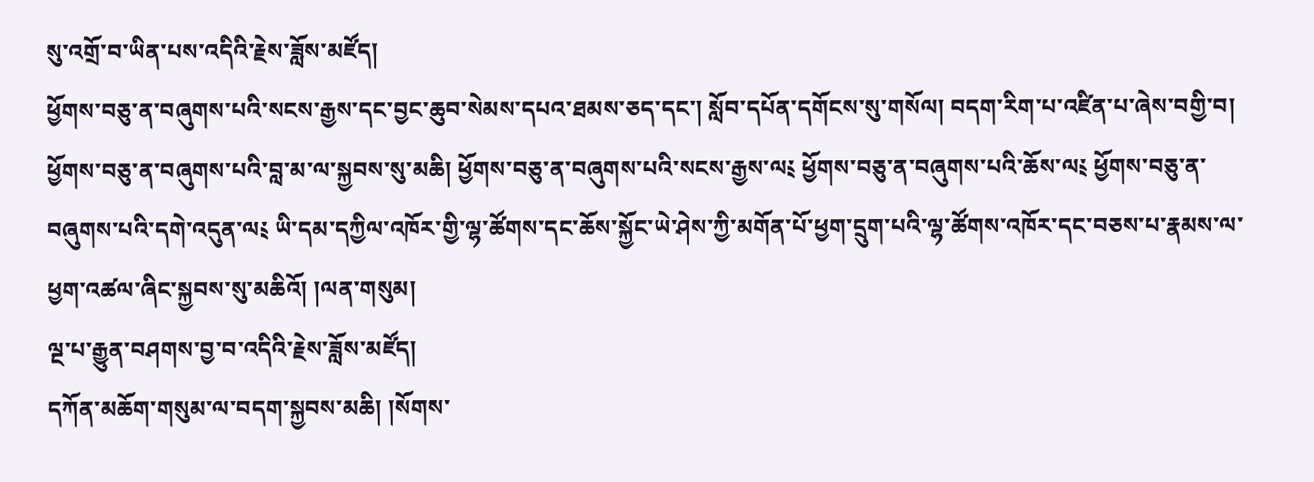སུ་འགྲོ་བ་ཡིན་པས་འདིའི་རྗེས་ཟློས་མཛོད།
ཕྱོགས་བཅུ་ན་བཞུགས་པའི་སངས་རྒྱས་དང་བྱང་ཆུབ་སེམས་དཔའ་ཐམས་ཅད་དང་། སློབ་དཔོན་དགོངས་སུ་གསོལ། བདག་རིག་པ་འཛིན་པ་ཞེས་བགྱི་བ། ཕྱོགས་བཅུ་ན་བཞུགས་པའི་བླ་མ་ལ་སྐྱབས་སུ་མཆི། ཕྱོགས་བཅུ་ན་བཞུགས་པའི་སངས་རྒྱས་ལ༴ ཕྱོགས་བཅུ་ན་བཞུགས་པའི་ཆོས་ལ༴ ཕྱོགས་བཅུ་ན་བཞུགས་པའི་དགེ་འདུན་ལ༴ ཡི་དམ་དཀྱིལ་འཁོར་གྱི་ལྷ་ཚོགས་དང་ཆོས་སྐྱོང་ཡེ་ཤེས་ཀྱི་མགོན་པོ་ཕྱག་དྲུག་པའི་ལྷ་ཚོགས་འཁོར་དང་བཅས་པ་རྣམས་ལ་ཕྱག་འཚལ་ཞིང་སྐྱབས་སུ་མཆིའོ། །ལན་གསུམ།
ལྔ་པ་རྒྱུན་བཤགས་བྱ་བ་འདིའི་རྗེས་ཟློས་མཛོད།
དཀོན་མཆོག་གསུམ་ལ་བདག་སྐྱབས་མཆི། །སོགས་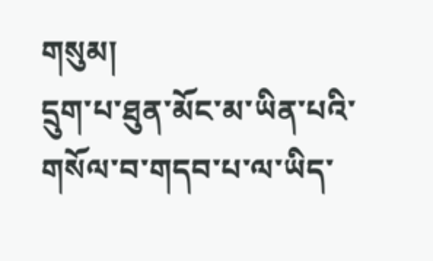གསུམ།
དྲུག་པ་ཐུན་མོང་མ་ཡིན་པའི་གསོལ་བ་གདབ་པ་ལ་ཡིད་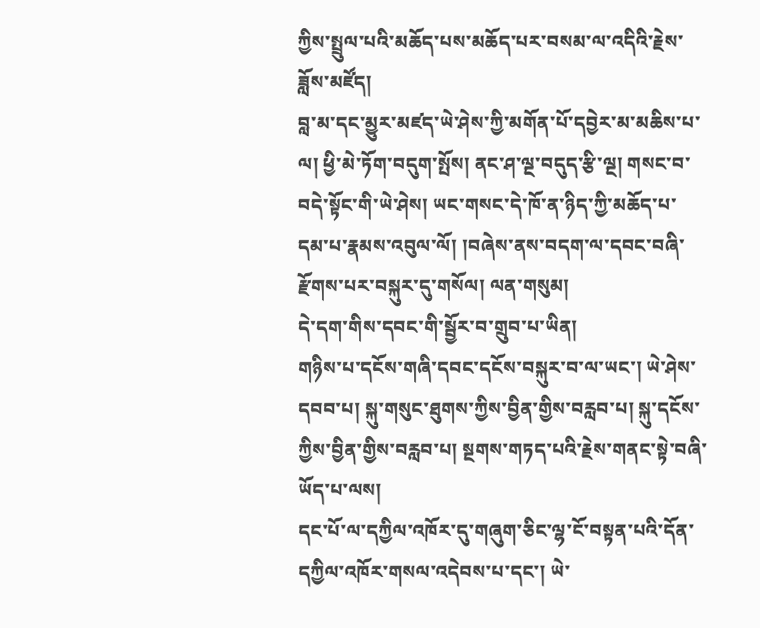ཀྱིས་སྤྲུལ་པའི་མཆོད་པས་མཆོད་པར་བསམ་ལ་འདིའི་རྗེས་ཟློས་མཛོད།
བླ་མ་དང་མྱུར་མཛད་ཡེ་ཤེས་ཀྱི་མགོན་པོ་དབྱེར་མ་མཆིས་པ་ལ། ཕྱི་མེ་ཏོག་བདུག་སྤོས། ནང་ཤ་ལྔ་བདུད་རྩི་ལྔ། གསང་བ་བདེ་སྟོང་གི་ཡེ་ཤེས། ཡང་གསང་དེ་ཁོ་ན་ཉིད་ཀྱི་མཆོད་པ་དམ་པ་རྣམས་འབུལ་ལོ། །བཞེས་ནས་བདག་ལ་དབང་བཞི་རྫོགས་པར་བསྐུར་དུ་གསོལ། ལན་གསུམ།
དེ་དག་གིས་དབང་གི་སྦྱོར་བ་གྲུབ་པ་ཡིན།
གཉིས་པ་དངོས་གཞི་དབང་དངོས་བསྐུར་བ་ལ་ཡང་། ཡེ་ཤེས་དབབ་པ། སྐུ་གསུང་ཐུགས་ཀྱིས་བྱིན་གྱིས་བརླབ་པ། སྐུ་དངོས་ཀྱིས་བྱིན་གྱིས་བརླབ་པ། སྔགས་གཏད་པའི་རྗེས་གནང་སྟེ་བཞི་ཡོད་པ་ལས།
དང་པོ་ལ་དཀྱིལ་འཁོར་དུ་གཞུག་ཅིང་ལྷ་ངོ་བསྟན་པའི་དོན་དཀྱིལ་འཁོར་གསལ་འདེབས་པ་དང་། ཡེ་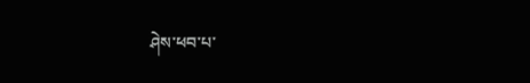ཤེས་ཕབ་པ་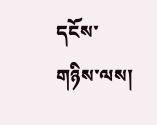དངོས་གཉིས་ལས།